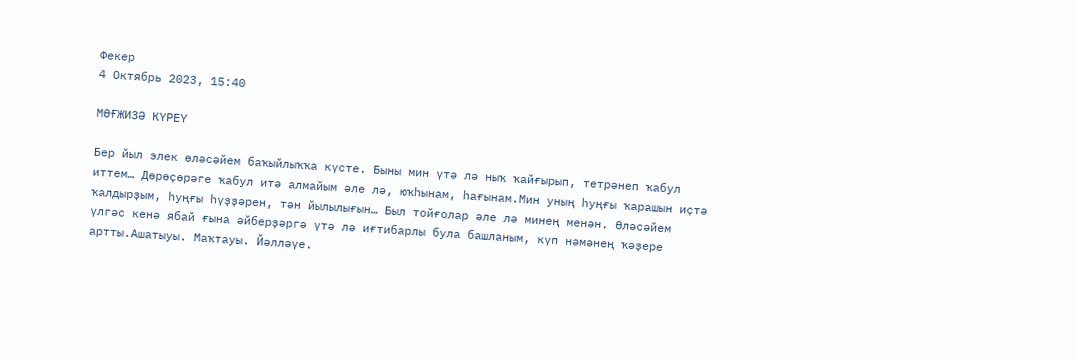Фекер
4 Октябрь 2023, 15:40

МӨҒЖИЗӘ КҮРЕҮ

Бер йыл элек өләсәйем баҡыйлыҡҡа күсте. Быны мин үтә лә ныҡ ҡайғырып, тетрәнеп ҡабул иттем… Дөрөҫөрәге ҡабул итә алмайым әле лә, юҡһынам, һағынам.Мин уның һуңғы ҡарашын иҫтә ҡалдырҙым, һуңғы һүҙҙәрен, тән йылылығын… Был тойғолар әле лә минең менән. Өләсәйем үлгәс кенә ябай ғына әйберҙәргә үтә лә иғтибарлы була башланым, күп нәмәнең ҡәҙере артты.Ашатыуы. Маҡтауы. Йәлләүе.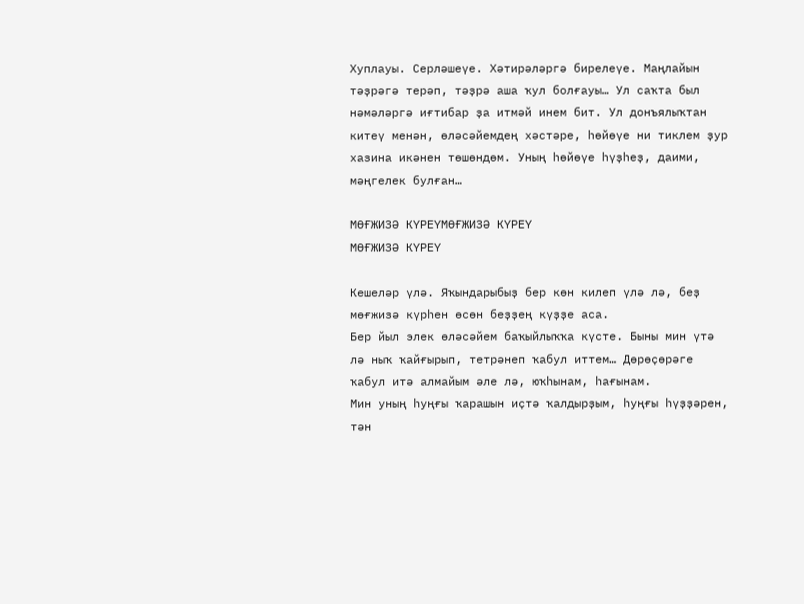Хуплауы. Серләшеүе. Хәтирәләргә бирелеүе. Маңлайын тәҙрәгә терәп, тәҙрә аша ҡул болғауы… Ул саҡта был нәмәләргә иғтибар ҙа итмәй инем бит. Ул донъялыҡтан китеү менән, өләсәйемдең хәстәре, һөйөүе ни тиклем ҙур хазина икәнен төшөндөм. Уның һөйөүе һүҙһеҙ, даими, мәңгелек булған…

МӨҒЖИЗӘ КҮРЕҮМӨҒЖИЗӘ КҮРЕҮ
МӨҒЖИЗӘ КҮРЕҮ

Кешеләр үлә. Яҡындарыбыҙ бер көн килеп үлә лә, беҙ мөғжизә күрһен өсөн беҙҙең күҙҙе аса.
Бер йыл элек өләсәйем баҡыйлыҡҡа күсте. Быны мин үтә лә ныҡ ҡайғырып, тетрәнеп ҡабул иттем… Дөрөҫөрәге ҡабул итә алмайым әле лә, юҡһынам, һағынам.
Мин уның һуңғы ҡарашын иҫтә ҡалдырҙым, һуңғы һүҙҙәрен, тән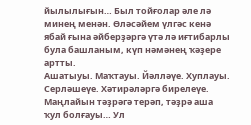йылылығын… Был тойғолар әле лә минең менән. Өләсәйем үлгәс кенә ябай ғына әйберҙәргә үтә лә иғтибарлы була башланым, күп нәмәнең ҡәҙере артты.
Ашатыуы. Маҡтауы. Йәлләүе. Хуплауы. Серләшеүе. Хәтирәләргә бирелеүе. Маңлайын тәҙрәгә терәп, тәҙрә аша ҡул болғауы… Ул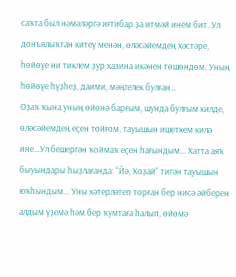саҡта был нәмәләргә иғтибар ҙа итмәй инем бит. Ул донъялыҡтан китеү менән, өләсәйемдең хәстәре, һөйөүе ни тиклем ҙур хазина икәнен төшөндөм. Уның һөйөүе һүҙһеҙ, даими, мәңгелек булған…
Оҙаҡ ҡына уның өйөнә барғым, шунда булғым килде, өләсәйемдең еҫен тойғом, тауышын ишеткем килә ине…Ул бешергән ҡоймаҡ еҫен һағындым… Хатта аяҡ быуындары һыҙлағанда: “Йә, Хоҙай” тигән тауышын юҡһындым… Уны хәтерләтеп торған бер нисә әйберен алдым үҙемә һәм бер ҡумтаға һалып, өйөмә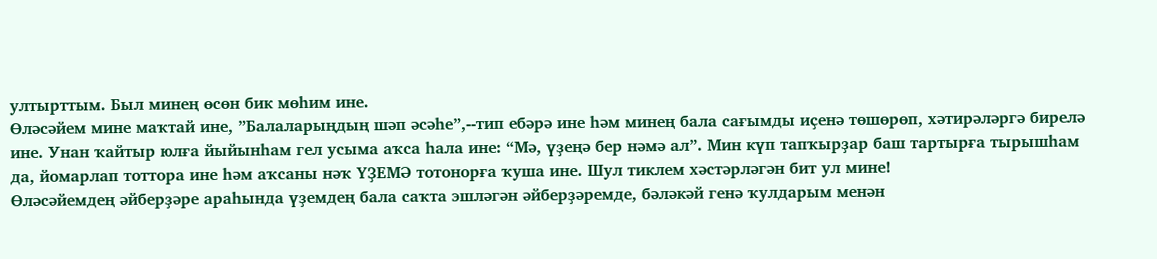ултырттым. Был минең өсөн бик мөһим ине.
Өләсәйем мине маҡтай ине, ”Балаларыңдың шәп әсәһе”,--тип ебәрә ине һәм минең бала сағымды иҫенә төшөрөп, хәтирәләргә бирелә ине. Унан ҡайтыр юлға йыйынһам гел усыма аҡса һала ине: “Мә, үҙеңә бер нәмә ал”. Мин күп тапҡырҙар баш тартырға тырышһам да, йомарлап тоттора ине һәм аҡсаны нәҡ ҮҘЕМӘ тотонорға ҡуша ине. Шул тиклем хәстәрләгән бит ул мине!
Өләсәйемдең әйберҙәре араһында үҙемдең бала саҡта эшләгән әйберҙәремде, бәләкәй генә ҡулдарым менән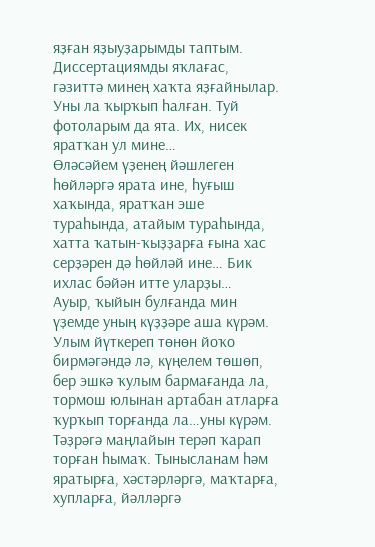яҙған яҙыуҙарымды таптым. Диссертациямды яҡлағас, гәзиттә минең хаҡта яҙғайнылар. Уны ла ҡырҡып һалған. Туй фотоларым да ята. Их, нисек яратҡан ул мине…
Өләсәйем үҙенең йәшлеген һөйләргә ярата ине, һуғыш хаҡында, яратҡан эше тураһында, атайым тураһында, хатта ҡатын-ҡыҙҙарға ғына хас серҙәрен дә һөйләй ине… Бик ихлас бәйән итте уларҙы…
Ауыр, ҡыйын булғанда мин үҙемде уның күҙҙәре аша күрәм. Улым йүткереп төнөн йоҡо бирмәгәндә лә, күңелем төшөп, бер эшкә ҡулым бармағанда ла, тормош юлынан артабан атларға ҡурҡып торғанда ла…уны күрәм. Тәҙрәгә маңлайын терәп ҡарап торған һымаҡ. Тынысланам һәм яратырға, хәстәрләргә, маҡтарға, хупларға, йәлләргә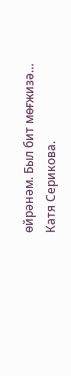өйрәнәм. Был бит мөғжизә…
Катя Серикова.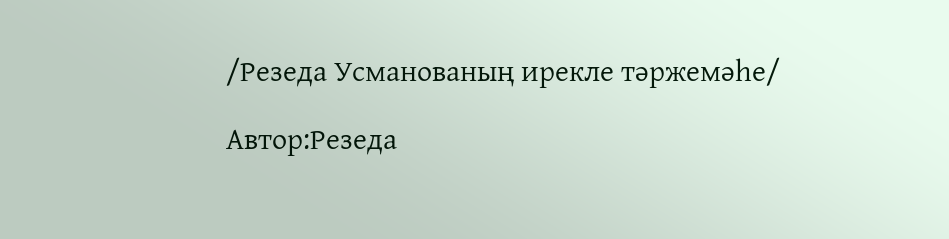/Резеда Усманованың ирекле тәржемәһе/

Автор:Резеда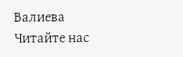Валиева
Читайте нас